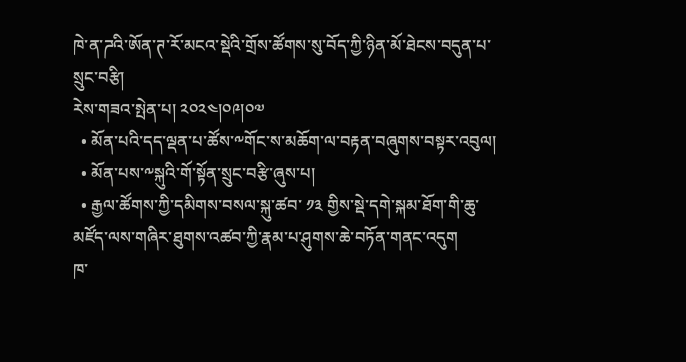ཁེ་ན་ཌའི་ཨོན་ཊ་རོ་མངའ་སྡེའི་གྲོས་ཚོགས་སུ་བོད་ཀྱི་ཉིན་མོ་ཐེངས་བདུན་པ་སྲུང་བརྩི།
རེས་གཟའ་སྤེན་པ། ༢༠༢༤།༠༩།༠༧
  • མོན་པའི་དད་ལྡན་པ་ཚོས་༸གོང་ས་མཆོག་ལ་བརྟན་བཞུགས་བསྟར་འབུལ།
  • མོན་པས་༸སྐུའི་གོ་སྟོན་སྲུང་བརྩི་ཞུས་པ།
  • རྒྱལ་ཚོགས་ཀྱི་དམིགས་བསལ་སྐུ་ཚབ་ ༡༣ གྱིས་སྡེ་དགེ་སྐམ་ཐོག་གི་ཆུ་མཛོད་ལས་གཞིར་ཐུགས་འཚབ་ཀྱི་རྣམ་པ་ཤུགས་ཆེ་བཏོན་གནང་འདུག
ཁ་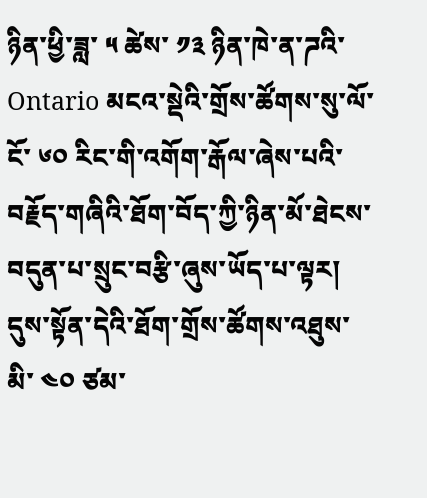ཉིན་ཕྱི་ཟླ་ ༥ ཚེས་ ༡༣ ཉིན་ཁེ་ན་ཌའི་ Ontario མངའ་སྡེའི་གྲོས་ཚོགས་སུ་ལོ་ངོ་ ༦༠ རིང་གི་འགོག་རྒོལ་ཞེས་པའི་བརྗོད་གཞིའི་ཐོག་བོད་ཀྱི་ཉིན་མོ་ཐེངས་བདུན་པ་སྲུང་བརྩི་ཞུས་ཡོད་པ་ལྟར། དུས་སྟོན་དེའི་ཐོག་གྲོས་ཚོགས་འཐུས་མི་ ༤༠ ཙམ་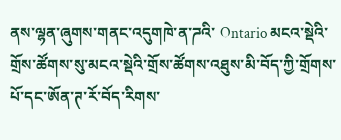ནས་ལྷན་ཞུགས་གནང་འདུགཁེ་ན་ཌའི་ Ontario མངའ་སྡེའི་གྲོས་ཚོགས་སུ་མངའ་སྡེའི་གྲོས་ཚོགས་འཐུས་མི་བོད་ཀྱི་གྲོགས་པོ་དང་ཨོན་ཊ་རོ་བོད་རིགས་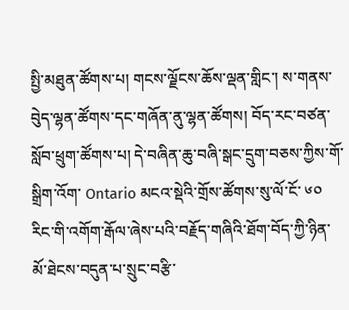སྤྱི་མཐུན་ཚོགས་པ། གངས་ལྗོངས་ཆོས་ལྡན་གླིང་། ས་གནས་བེུད་ལྷན་ཚོགས་དང་གཞོན་ནུ་ལྷན་ཚོགས། བོད་རང་བཙན་སློབ་ཕྲུག་ཚོགས་པ། དེ་བཞིན་ཆུ་བཞི་སྒང་དྲུག་བཅས་ཀྱིས་གོ་སྒྲིག་འོག་ Ontario མངའ་སྡེའི་གྲོས་ཚོགས་སུ་ལོ་ངོ་ ༦༠ རིང་གི་འགོག་རྒོལ་ཞེས་པའི་བརྗོད་གཞིའི་ཐོག་བོད་ཀྱི་ཉིན་མོ་ཐེངས་བདུན་པ་སྲུང་བརྩི་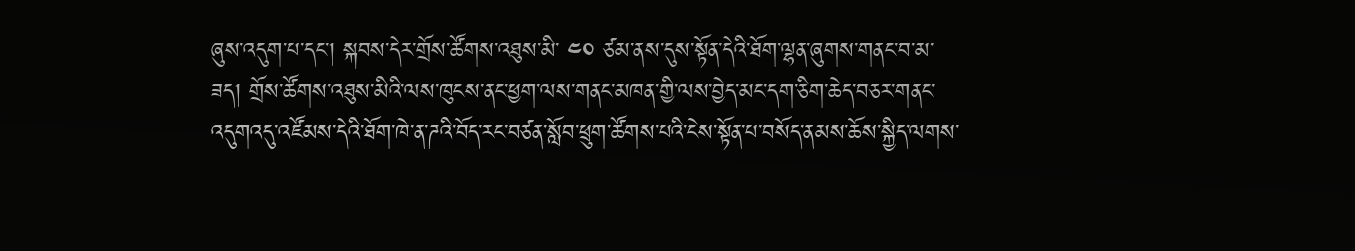ཞུས་འདུག་པ་དང་། སྐབས་དེར་གྲོས་ཚོགས་འཐུས་མི་ ༤༠ ཙམ་ནས་དུས་སྟོན་དེའི་ཐོག་ལྷན་ཞུགས་གནང་བ་མ་ཟད། གྲོས་ཚོགས་འཐུས་མིའི་ལས་ཁུངས་ནང་ཕྱག་ལས་གནང་མཁན་གྱི་ལས་བྱེད་མང་དག་ཅིག་ཆེད་བཅར་གནང་འདུགའདུ་འཛོམས་དེའི་ཐོག་ཁེ་ན་ཌའི་བོད་རང་བཙན་སློབ་ཕྲུག་ཚོགས་པའི་ངེས་སྟོན་པ་བསོད་ནམས་ཆོས་སྐྱིད་ལགས་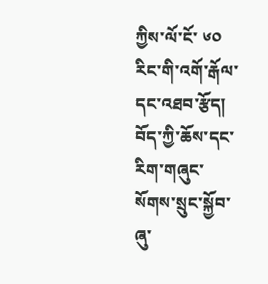ཀྱིས་ལོ་ངོ་ ༦༠ རིང་གི་འགོ་རྒོལ་དང་འཐབ་རྩོད། བོད་ཀྱི་ཆོས་དང་རིག་གཞུང་སོགས་སྲུང་སྐྱོབ་ཞུ་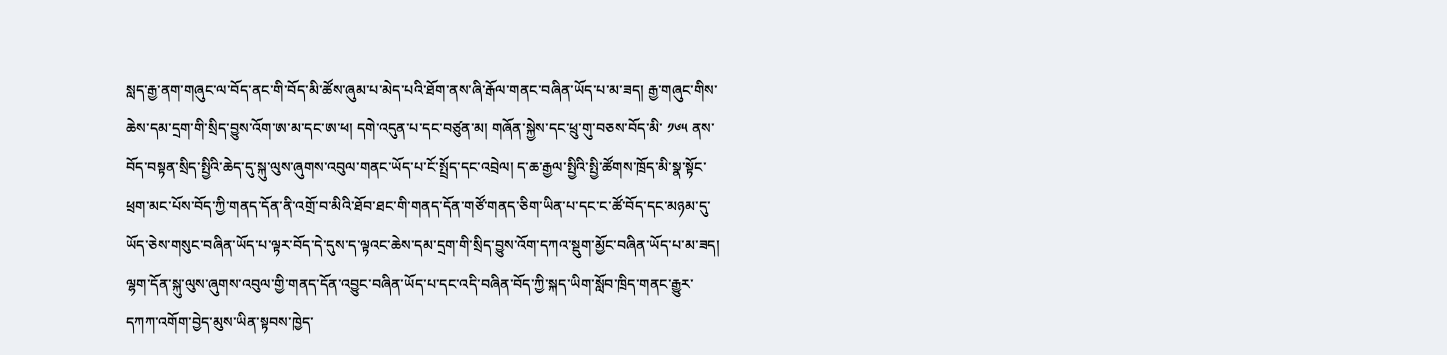སླད་རྒྱ་ནག་གཞུང་ལ་བོད་ནང་གི་བོད་མི་ཚོས་ཞུམ་པ་མེད་པའི་ཐོག་ནས་ཞི་རྒོལ་གནང་བཞིན་ཡོད་པ་མ་ཟད། རྒྱ་གཞུང་གིས་ཆེས་དམ་དྲག་གི་སྲིད་བྱུས་འོག་ཨ་མ་དང་ཨ་ཕ། དགེ་འདུན་པ་དང་བཙུན་མ། གཞོན་སྐྱེས་དང་ཕྲུ་གུ་བཅས་བོད་མི་ ༡༦༥ ནས་བོད་བསྟན་སྲིད་སྤྱིའི་ཆེད་དུ་སྐུ་ལུས་ཞུགས་འབུལ་གནང་ཡོད་པ་ངོ་སྤྲོད་དང་འབྲེལ། ད་ཆ་རྒྱལ་སྤྱིའི་སྤྱི་ཚོགས་ཁྲོད་མི་སྣ་སྟོང་ཕྲག་མང་པོས་བོད་ཀྱི་གནད་དོན་ནི་འགྲོ་བ་མིའི་ཐོབ་ཐང་གི་གནད་དོན་གཙོ་གནད་ཅིག་ཡིན་པ་དང་ང་ཚོ་བོད་དང་མཉམ་དུ་ཡོད་ཅེས་གསུང་བཞིན་ཡོད་པ་ལྟར་བོད་དེ་དུས་ད་ལྟའང་ཆེས་དམ་དྲག་གི་སྲིད་བྱུས་འོག་དཀའ་སྡུག་མྱོང་བཞིན་ཡོད་པ་མ་ཟད། ལྷག་དོན་སྐུ་ལུས་ཞུགས་འབུལ་གྱི་གནད་དོན་འབྱུང་བཞིན་ཡོད་པ་དང་འདི་བཞིན་བོད་ཀྱི་སྐད་ཡིག་སློབ་ཁྲིད་གནང་རྒྱུར་དཀཀ་འགོག་བྱེད་མུས་ཡིན་སྟབས་ཁྱེད་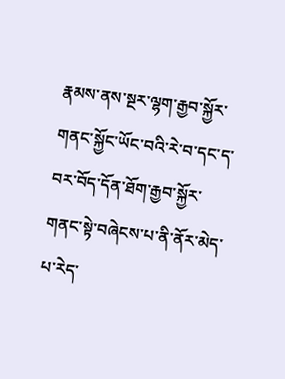རྣམས་ནས་སྔར་ལྷག་རྒྱབ་སྐྱོར་གནང་སྐྱོང་ཡོང་བའི་རེ་བ་དང་ད་བར་བོད་དོན་ཐོག་རྒྱབ་སྐྱོར་གནང་སྟེ་བཞེངས་པ་ནི་ནོར་མེད་པ་རེད་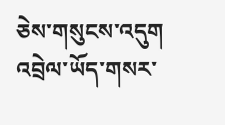ཅེས་གསུངས་འདུག
འབྲེལ་ཡོད་གསར་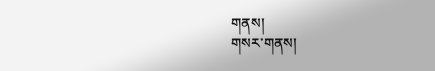གནས།
གསར་གནས།